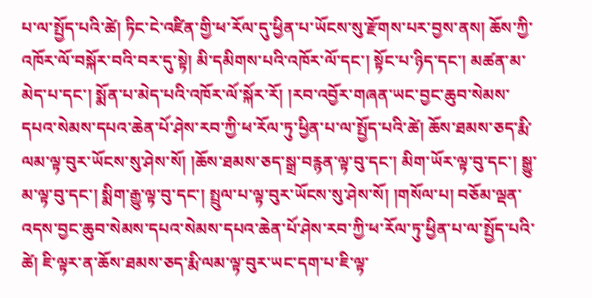པ་ལ་སྤྱོད་པའི་ཚེ། ཏིང་ངེ་འཛིན་གྱི་ཕ་རོལ་དུ་ཕྱིན་པ་ཡོངས་སུ་རྫོགས་པར་བྱས་ནས། ཆོས་ཀྱི་འཁོར་ལོ་བསྐོར་བའི་བར་དུ་སྟེ། མི་དམིགས་པའི་འཁོར་ལོ་དང་། སྟོང་པ་ཉིད་དང་། མཚན་མ་མེད་པ་དང་། སྨོན་པ་མེད་པའི་འཁོར་ལོ་སྐོར་རོ། །རབ་འབྱོར་གཞན་ཡང་བྱང་ཆུབ་སེམས་དཔའ་སེམས་དཔའ་ཆེན་པོ་ཤེས་རབ་ཀྱི་ཕ་རོལ་ཏུ་ཕྱིན་པ་ལ་སྤྱོད་པའི་ཚེ། ཆོས་ཐམས་ཅད་རྨི་ལམ་ལྟ་བུར་ཡོངས་སུ་ཤེས་སོ། །ཆོས་ཐམས་ཅད་སྒྲ་བརྙན་ལྟ་བུ་དང་། མིག་ཡོར་ལྟ་བུ་དང་། སྒྱུ་མ་ལྟ་བུ་དང་། སྨིག་རྒྱུ་ལྟ་བུ་དང་། སྤྲུལ་པ་ལྟ་བུར་ཡོངས་སུ་ཤེས་སོ། །གསོལ་པ། བཅོམ་ལྡན་འདས་བྱང་ཆུབ་སེམས་དཔའ་སེམས་དཔའ་ཆེན་པོ་ཤེས་རབ་ཀྱི་ཕ་རོལ་ཏུ་ཕྱིན་པ་ལ་སྤྱོད་པའི་ཚེ། ཇི་ལྟར་ན་ཆོས་ཐམས་ཅད་རྨི་ལམ་ལྟ་བུར་ཡང་དག་པ་ཇི་ལྟ་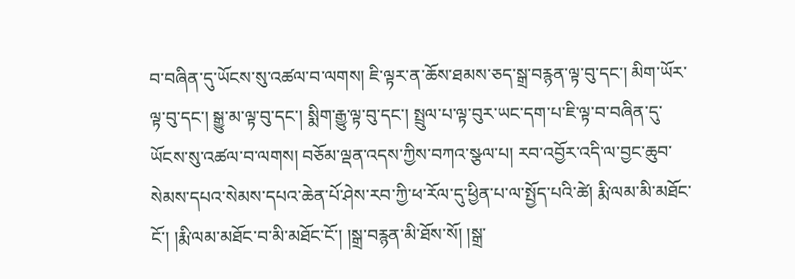བ་བཞིན་དུ་ཡོངས་སུ་འཚལ་བ་ལགས། ཇི་ལྟར་ན་ཆོས་ཐམས་ཅད་སྒྲ་བརྙན་ལྟ་བུ་དང་། མིག་ཡོར་ལྟ་བུ་དང་། སྒྱུ་མ་ལྟ་བུ་དང་། སྨིག་རྒྱུ་ལྟ་བུ་དང་། སྤྲུལ་པ་ལྟ་བུར་ཡང་དག་པ་ཇི་ལྟ་བ་བཞིན་དུ་ཡོངས་སུ་འཚལ་བ་ལགས། བཅོམ་ལྡན་འདས་ཀྱིས་བཀའ་སྩལ་པ། རབ་འབྱོར་འདི་ལ་བྱང་ཆུབ་སེམས་དཔའ་སེམས་དཔའ་ཆེན་པོ་ཤེས་རབ་ཀྱི་ཕ་རོལ་དུ་ཕྱིན་པ་ལ་སྤྱོད་པའི་ཚེ། རྨི་ལམ་མི་མཐོང་ངོ་། །རྨི་ལམ་མཐོང་བ་མི་མཐོང་ངོ་། །སྒྲ་བརྙན་མི་ཐོས་སོ། །སྒྲ་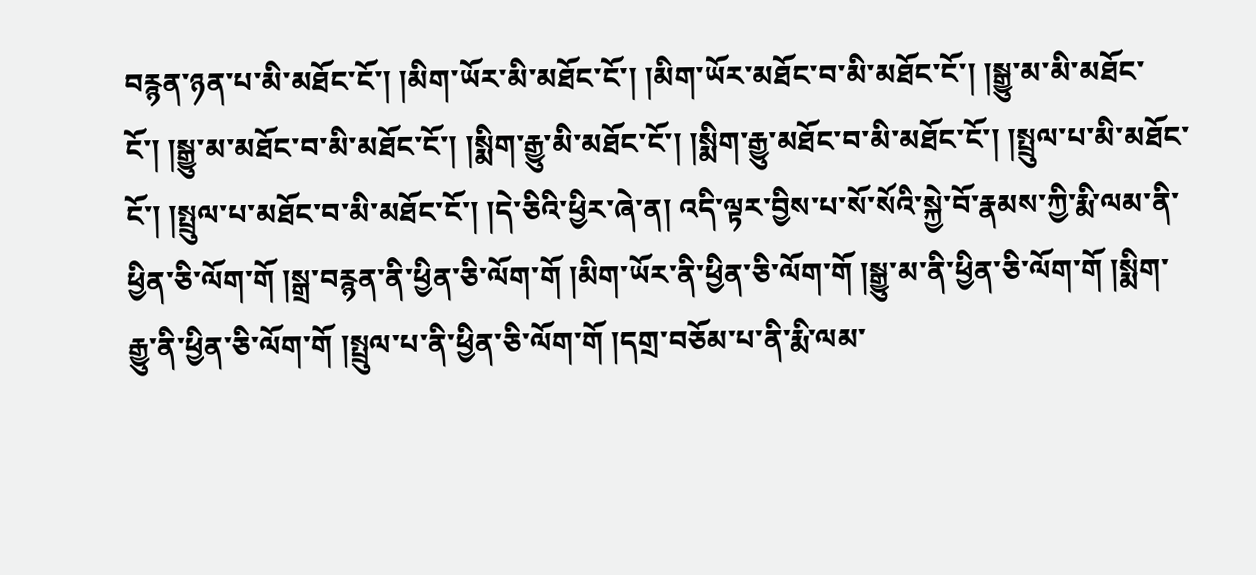བརྙན་ཉན་པ་མི་མཐོང་ངོ་། །མིག་ཡོར་མི་མཐོང་ངོ་། །མིག་ཡོར་མཐོང་བ་མི་མཐོང་ངོ་། །སྒྱུ་མ་མི་མཐོང་ངོ་། །སྒྱུ་མ་མཐོང་བ་མི་མཐོང་ངོ་། །སྨིག་རྒྱུ་མི་མཐོང་ངོ་། །སྨིག་རྒྱུ་མཐོང་བ་མི་མཐོང་ངོ་། །སྤྲུལ་པ་མི་མཐོང་ངོ་། །སྤྲུལ་པ་མཐོང་བ་མི་མཐོང་ངོ་། །དེ་ཅིའི་ཕྱིར་ཞེ་ན། འདི་ལྟར་བྱིས་པ་སོ་སོའི་སྐྱེ་བོ་རྣམས་ཀྱི་རྨི་ལམ་ནི་ཕྱིན་ཅི་ལོག་གོ །སྒྲ་བརྙན་ནི་ཕྱིན་ཅི་ལོག་གོ །མིག་ཡོར་ནི་ཕྱིན་ཅི་ལོག་གོ །སྒྱུ་མ་ནི་ཕྱིན་ཅི་ལོག་གོ །སྨིག་རྒྱུ་ནི་ཕྱིན་ཅི་ལོག་གོ །སྤྲུལ་པ་ནི་ཕྱིན་ཅི་ལོག་གོ །དགྲ་བཅོམ་པ་ནི་རྨི་ལམ་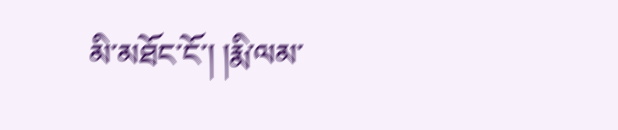མི་མཐོང་ངོ་། །རྨི་ལམ་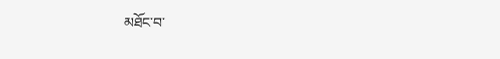མཐོང་བ་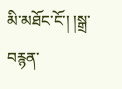མི་མཐོང་ངོ་། །སྒྲ་བརྙན་